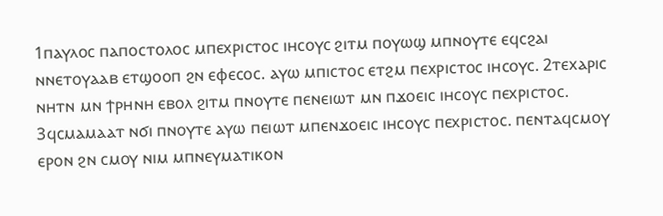1ⲡⲁⲩⲗⲟⲥ ⲡⲁⲡⲟⲥⲧⲟⲗⲟⲥ ⲙⲡⲉⲭⲣⲓⲥⲧⲟⲥ ⲓⲏⲥⲟⲩⲥ ϩⲓⲧⲙ ⲡⲟⲩⲱϣ ⲙⲡⲛⲟⲩⲧⲉ ⲉϥⲥϩⲁⲓ ⲛⲛⲉⲧⲟⲩⲁⲁⲃ ⲉⲧϣⲟⲟⲡ ϩⲛ ⲉⲫⲉⲥⲟⲥ. ⲁⲩⲱ ⲙⲡⲓⲥⲧⲟⲥ ⲉⲧϩⲙ ⲡⲉⲭⲣⲓⲥⲧⲟⲥ ⲓⲏⲥⲟⲩⲥ. 2ⲧⲉⲭⲁⲣⲓⲥ ⲛⲏⲧⲛ ⲙⲛ ϯⲣⲏⲛⲏ ⲉⲃⲟⲗ ϩⲓⲧⲙ ⲡⲛⲟⲩⲧⲉ ⲡⲉⲛⲉⲓⲱⲧ ⲙⲛ ⲡϫⲟⲉⲓⲥ ⲓⲏⲥⲟⲩⲥ ⲡⲉⲭⲣⲓⲥⲧⲟⲥ.
3ϥⲥⲙⲁⲙⲁⲁⲧ ⲛϭⲓ ⲡⲛⲟⲩⲧⲉ ⲁⲩⲱ ⲡⲉⲓⲱⲧ ⲙⲡⲉⲛϫⲟⲉⲓⲥ ⲓⲏⲥⲟⲩⲥ ⲡⲉⲭⲣⲓⲥⲧⲟⲥ. ⲡⲉⲛⲧⲁϥⲥⲙⲟⲩ ⲉⲣⲟⲛ ϩⲛ ⲥⲙⲟⲩ ⲛⲓⲙ ⲙⲡⲛⲉⲩⲙⲁⲧⲓⲕⲟⲛ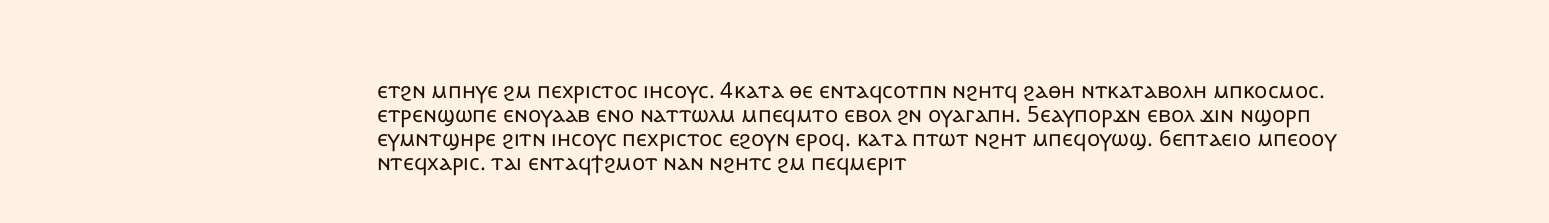ⲉⲧϩⲛ ⲙⲡⲏⲩⲉ ϩⲙ ⲡⲉⲭⲣⲓⲥⲧⲟⲥ ⲓⲏⲥⲟⲩⲥ. 4ⲕⲁⲧⲁ ⲑⲉ ⲉⲛⲧⲁϥⲥⲟⲧⲡⲛ ⲛϩⲏⲧϥ ϩⲁⲑⲏ ⲛⲧⲕⲁⲧⲁⲃⲟⲗⲏ ⲙⲡⲕⲟⲥⲙⲟⲥ. ⲉⲧⲣⲉⲛϣⲱⲡⲉ ⲉⲛⲟⲩⲁⲁⲃ ⲉⲛⲟ ⲛⲁⲧⲧⲱⲗⲙ ⲙⲡⲉϥⲙⲧⲟ ⲉⲃⲟⲗ ϩⲛ ⲟⲩⲁⲅⲁⲡⲏ. 5ⲉⲁⲩⲡⲟⲣϫⲛ ⲉⲃⲟⲗ ϫⲓⲛ ⲛϣⲟⲣⲡ ⲉⲩⲙⲛⲧϣⲏⲣⲉ ϩⲓⲧⲛ ⲓⲏⲥⲟⲩⲥ ⲡⲉⲭⲣⲓⲥⲧⲟⲥ ⲉϩⲟⲩⲛ ⲉⲣⲟϥ. ⲕⲁⲧⲁ ⲡⲧⲱⲧ ⲛϩⲏⲧ ⲙⲡⲉϥⲟⲩⲱϣ. 6ⲉⲡⲧⲁⲉⲓⲟ ⲙⲡⲉⲟⲟⲩ ⲛⲧⲉϥⲭⲁⲣⲓⲥ. ⲧⲁⲓ ⲉⲛⲧⲁϥϯϩⲙⲟⲧ ⲛⲁⲛ ⲛϩⲏⲧⲥ ϩⲙ ⲡⲉϥⲙⲉⲣⲓⲧ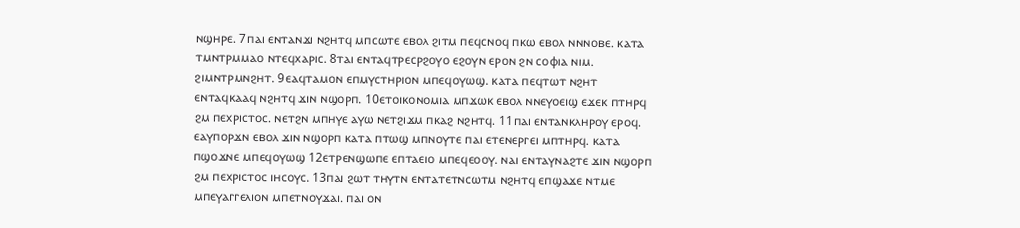ⲛϣⲏⲣⲉ. 7ⲡⲁⲓ ⲉⲛⲧⲁⲛϫⲓ ⲛϩⲏⲧϥ ⲙⲡⲥⲱⲧⲉ ⲉⲃⲟⲗ ϩⲓⲧⲙ ⲡⲉϥⲥⲛⲟϥ ⲡⲕⲱ ⲉⲃⲟⲗ ⲛⲛⲛⲟⲃⲉ. ⲕⲁⲧⲁ ⲧⲙⲛⲧⲣⲙⲙⲁⲟ ⲛⲧⲉϥⲭⲁⲣⲓⲥ. 8ⲧⲁⲓ ⲉⲛⲧⲁϥⲧⲣⲉⲥⲣϩⲟⲩⲟ ⲉϩⲟⲩⲛ ⲉⲣⲟⲛ ϩⲛ ⲥⲟⲫⲓⲁ ⲛⲓⲙ. ϩⲓⲙⲛⲧⲣⲙⲛϩⲏⲧ. 9ⲉⲁϥⲧⲁⲙⲟⲛ ⲉⲡⲙⲩⲥⲧⲏⲣⲓⲟⲛ ⲙⲡⲉϥⲟⲩⲱϣ. ⲕⲁⲧⲁ ⲡⲉϥⲧⲱⲧ ⲛϩⲏⲧ ⲉⲛⲧⲁϥⲕⲁⲁϥ ⲛϩⲏⲧϥ ϫⲓⲛ ⲛϣⲟⲣⲡ. 10ⲉⲧⲟⲓⲕⲟⲛⲟⲙⲓⲁ ⲙⲡϫⲱⲕ ⲉⲃⲟⲗ ⲛⲛⲉⲩⲟⲉⲓϣ ⲉϫⲉⲕ ⲡⲧⲏⲣϥ ϩⲙ ⲡⲉⲭⲣⲓⲥⲧⲟⲥ. ⲛⲉⲧϩⲛ ⲙⲡⲏⲩⲉ ⲁⲩⲱ ⲛⲉⲧϩⲓϫⲙ ⲡⲕⲁϩ ⲛϩⲏⲧϥ. 11ⲡⲁⲓ ⲉⲛⲧⲁⲛⲕⲗⲏⲣⲟⲩ ⲉⲣⲟϥ. ⲉⲁⲩⲡⲟⲣϫⲛ ⲉⲃⲟⲗ ϫⲓⲛ ⲛϣⲟⲣⲡ ⲕⲁⲧⲁ ⲡⲧⲱϣ ⲙⲡⲛⲟⲩⲧⲉ ⲡⲁⲓ ⲉⲧⲉⲛⲉⲣⲅⲉⲓ ⲙⲡⲧⲏⲣϥ. ⲕⲁⲧⲁ ⲡϣⲟϫⲛⲉ ⲙⲡⲉϥⲟⲩⲱϣ 12ⲉⲧⲣⲉⲛϣⲱⲡⲉ ⲉⲡⲧⲁⲉⲓⲟ ⲙⲡⲉϥⲉⲟⲟⲩ. ⲛⲁⲓ ⲉⲛⲧⲁⲩⲛⲁϩⲧⲉ ϫⲓⲛ ⲛϣⲟⲣⲡ ϩⲙ ⲡⲉⲭⲣⲓⲥⲧⲟⲥ ⲓⲏⲥⲟⲩⲥ. 13ⲡⲁⲓ ϩⲱⲧ ⲧⲏⲩⲧⲛ ⲉⲛⲧⲁⲧⲉⲧⲛⲥⲱⲧⲙ ⲛϩⲏⲧϥ ⲉⲡϣⲁϫⲉ ⲛⲧⲙⲉ ⲙⲡⲉⲩⲁⲅⲅⲉⲗⲓⲟⲛ ⲙⲡⲉⲧⲛⲟⲩϫⲁⲓ. ⲡⲁⲓ ⲟⲛ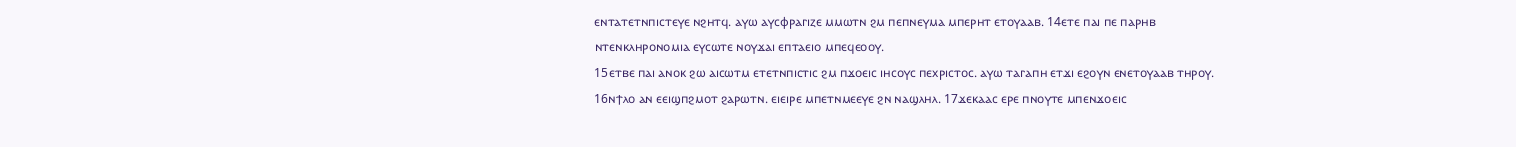ⲉⲛⲧⲁⲧⲉⲧⲛⲡⲓⲥⲧⲉⲩⲉ ⲛϩⲏⲧϥ. ⲁⲩⲱ ⲁⲩⲥⲫⲣⲁⲅⲓⲍⲉ ⲙⲙⲱⲧⲛ ϩⲙ ⲡⲉⲡⲛⲉⲩⲙⲁ ⲙⲡⲉⲣⲏⲧ ⲉⲧⲟⲩⲁⲁⲃ. 14ⲉⲧⲉ ⲡⲁⲓ ⲡⲉ ⲡⲁⲣⲏⲃ ⲛⲧⲉⲛⲕⲗⲏⲣⲟⲛⲟⲙⲓⲁ ⲉⲩⲥⲱⲧⲉ ⲛⲟⲩϫⲁⲓ ⲉⲡⲧⲁⲉⲓⲟ ⲙⲡⲉϥⲉⲟⲟⲩ.
15ⲉⲧⲃⲉ ⲡⲁⲓ ⲁⲛⲟⲕ ϩⲱ ⲁⲓⲥⲱⲧⲙ ⲉⲧⲉⲧⲛⲡⲓⲥⲧⲓⲥ ϩⲙ ⲡϫⲟⲉⲓⲥ ⲓⲏⲥⲟⲩⲥ ⲡⲉⲭⲣⲓⲥⲧⲟⲥ. ⲁⲩⲱ ⲧⲁⲅⲁⲡⲏ ⲉⲧϫⲓ ⲉϩⲟⲩⲛ ⲉⲛⲉⲧⲟⲩⲁⲁⲃ ⲧⲏⲣⲟⲩ. 16ⲛϯⲗⲟ ⲁⲛ ⲉⲉⲓϣⲡϩⲙⲟⲧ ϩⲁⲣⲱⲧⲛ. ⲉⲓⲉⲓⲣⲉ ⲙⲡⲉⲧⲛⲙⲉⲉⲩⲉ ϩⲛ ⲛⲁϣⲗⲏⲗ. 17ϫⲉⲕⲁⲁⲥ ⲉⲣⲉ ⲡⲛⲟⲩⲧⲉ ⲙⲡⲉⲛϫⲟⲉⲓⲥ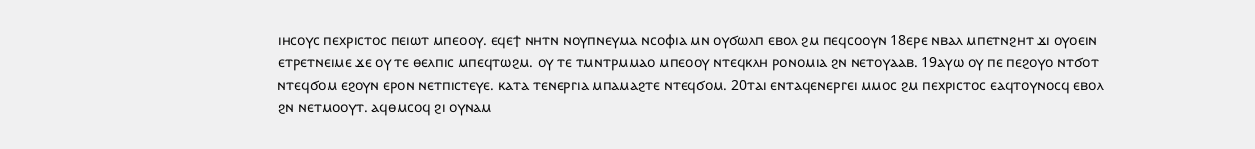ⲓⲏⲥⲟⲩⲥ ⲡⲉⲭⲣⲓⲥⲧⲟⲥ ⲡⲉⲓⲱⲧ ⲙⲡⲉⲟⲟⲩ. ⲉϥⲉϯ ⲛⲏⲧⲛ ⲛⲟⲩⲡⲛⲉⲩⲙⲁ ⲛⲥⲟⲫⲓⲁ ⲙⲛ ⲟⲩϭⲱⲗⲡ ⲉⲃⲟⲗ ϩⲙ ⲡⲉϥⲥⲟⲟⲩⲛ 18ⲉⲣⲉ ⲛⲃⲁⲗ ⲙⲡⲉⲧⲛϩⲏⲧ ϫⲓ ⲟⲩⲟⲉⲓⲛ ⲉⲧⲣⲉⲧⲛⲉⲓⲙⲉ ϫⲉ ⲟⲩ ⲧⲉ ⲑⲉⲗⲡⲓⲥ ⲙⲡⲉϥⲧⲱϩⲙ. ⲟⲩ ⲧⲉ ⲧⲙⲛⲧⲣⲙⲙⲁⲟ ⲙⲡⲉⲟⲟⲩ ⲛⲧⲉϥⲕⲗⲏ ⲣⲟⲛⲟⲙⲓⲁ ϩⲛ ⲛⲉⲧⲟⲩⲁⲁⲃ. 19ⲁⲩⲱ ⲟⲩ ⲡⲉ ⲡⲉϩⲟⲩⲟ ⲛⲧϭⲟⲧ ⲛⲧⲉϥϭⲟⲙ ⲉϩⲟⲩⲛ ⲉⲣⲟⲛ ⲛⲉⲧⲡⲓⲥⲧⲉⲩⲉ. ⲕⲁⲧⲁ ⲧⲉⲛⲉⲣⲅⲓⲁ ⲙⲡⲁⲙⲁϩⲧⲉ ⲛⲧⲉϥϭⲟⲙ. 20ⲧⲁⲓ ⲉⲛⲧⲁϥⲉⲛⲉⲣⲅⲉⲓ ⲙⲙⲟⲥ ϩⲙ ⲡⲉⲭⲣⲓⲥⲧⲟⲥ ⲉⲁϥⲧⲟⲩⲛⲟⲥϥ ⲉⲃⲟⲗ ϩⲛ ⲛⲉⲧⲙⲟⲟⲩⲧ. ⲁϥⲑⲙⲥⲟϥ ϩⲓ ⲟⲩⲛⲁⲙ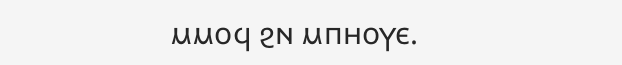ⲙⲙⲟϥ ϩⲛ ⲙⲡⲏⲟⲩⲉ.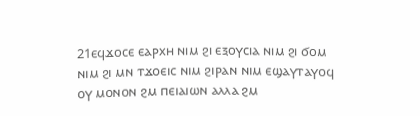21ⲉϥϫⲟⲥⲉ ⲉⲁⲣⲭⲏ ⲛⲓⲙ ϩⲓ ⲉⲝⲟⲩⲥⲓⲁ ⲛⲓⲙ ϩⲓ ϭⲟⲙ ⲛⲓⲙ ϩⲓ ⲙⲛ ⲧϫⲟⲉⲓⲥ ⲛⲓⲙ ϩⲓⲣⲁⲛ ⲛⲓⲙ ⲉϣⲁⲩⲧⲁⲩⲟϥ ⲟⲩ ⲙⲟⲛⲟⲛ ϩⲙ ⲡⲉⲓⲁⲓⲱⲛ ⲁⲗⲗⲁ ϩⲙ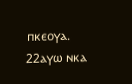ⲡⲕⲉⲟⲩⲁ. 22ⲁⲩⲱ ⲛⲕⲁ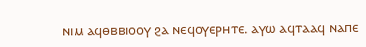ⲛⲓⲙ ⲁϥⲑⲃⲃⲓⲟⲟⲩ ϩⲁ ⲛⲉϥⲟⲩⲉⲣⲏⲧⲉ. ⲁⲩⲱ ⲁϥⲧⲁⲁϥ ⲛⲁⲡⲉ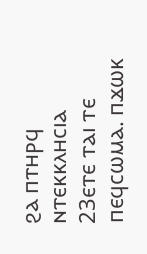ϩⲁ ⲡⲧⲏⲣϥ ⲛⲧⲉⲕⲕⲗⲏⲥⲓⲁ 23ⲉⲧⲉ ⲧⲁⲓ ⲧⲉ ⲡⲉϥⲥⲱⲙⲁ. ⲡϫⲱⲕ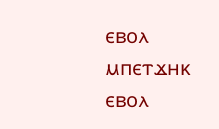ⲉⲃⲟⲗ ⲙⲡⲉⲧϫⲏⲕ ⲉⲃⲟⲗ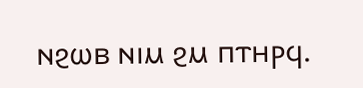ⲛϩⲱⲃ ⲛⲓⲙ ϩⲙ ⲡⲧⲏⲣϥ.